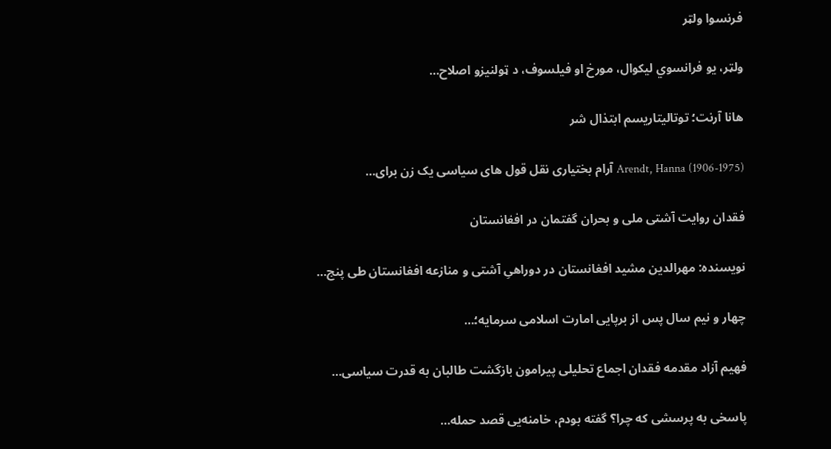فرنسوا ولټر

ولټر، یو فرانسوي لیکوال، مورخ او فیلسوف، د ټولنیزو اصلاح…

هانا آرنت؛ توتالیتاریسم ابتذال شر

Arendt, Hanna (1906-1975) آرام بختیاری نقل قول های سیاسی یک زن برای…

فقدان روایت آشتی ملی و بحران گفتمان در افغانستان

نویسنده: مهرالدین مشید افغانستان در دوراهیِ آشتی و منازعه افغانستان طی پنج…

چهار و نیم سال پس از برپایی امارت اسلامی سرمایه؛…

فهیم آزاد مقدمه فقدان اجماع تحلیلی پیرامون بازگشت طالبان به قدرت سیاسی…

پاسخی به پرسشی که چرا؟ گفته بودم، خامنه‌یی قصد حمله…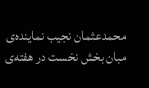محمدعثمان نجیب نماینده‌ی مبان بخش نخست در هفته‌ی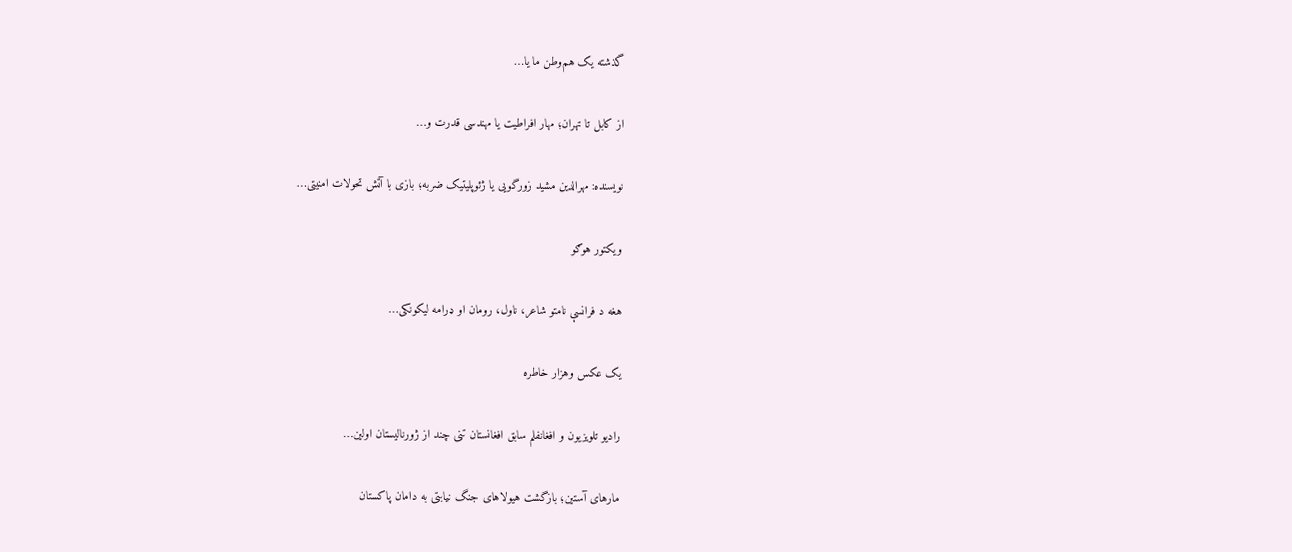گذشته‌ یک هم‌وطن ما یا…

از کابل تا تهران؛ مهار افراطیت یا مهندسی قدرت و…

نویسنده: مهرالدین مشید زورگویی یا ژئوپلیتیک ضربه؛ بازی با آتش تحولات امنیتی…

ویکتور هوګو

هغه د فرانسې نامتو شاعر، ناول، رومان او ډرامه لیکونکی…

یک عکس وهزار خاطره

راديو تلويزيون و افغانفلم سابق افغانستان تنى چند از ژورناليستان اولين…

مارهای آستین؛ بازگشت هیولاهای جنگ نیابتی به دامان پاکستان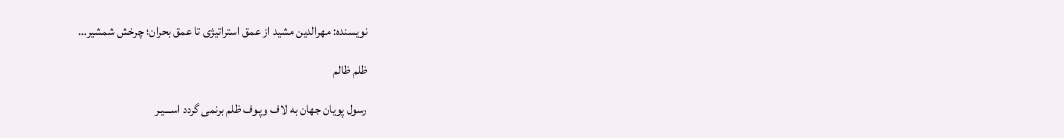نویسنده: مهرالدین مشید از عمق استراتیژی تا عمق بحران؛ چرخش شمشیر…

ظلم ظالم

رسول پویان جهان به لاف وپـوف ظلم برنمی گردد اســـیـر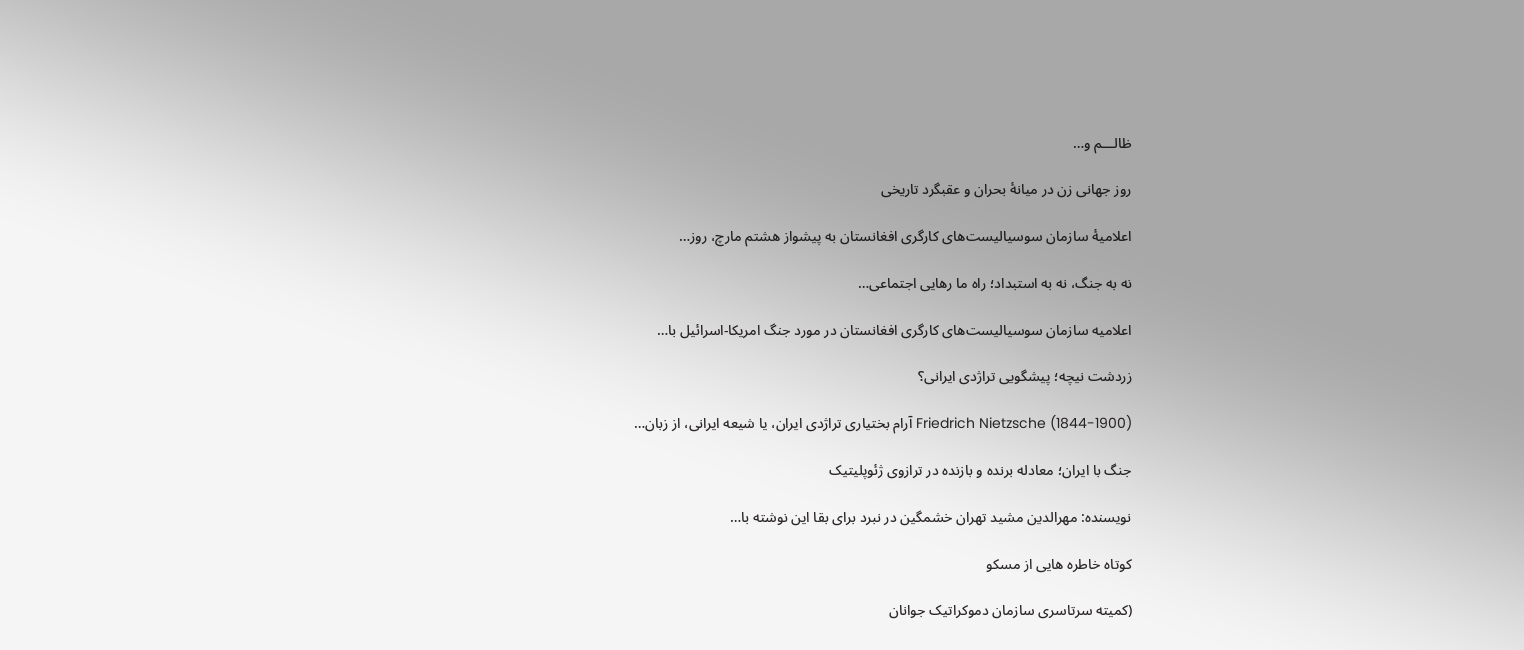ظالـــم و…

روز جهانی زن در میانۀ بحران و عقبگرد تاریخی

اعلامیۀ سازمان سوسیالیست‌های کارگری افغانستان به پیشواز هشتم مارچ، روز…

نه به جنگ، نه به استبداد؛ راه ما رهایی اجتماعی…

اعلامیه سازمان سوسیالیست‌های کارگری افغانستان در مورد جنگ امریکا-اسرائیل با…

زردشت نیچه؛ پیشگویی تراژدی ایرانی؟

Friedrich Nietzsche (1844-1900) آرام بختیاری تراژدی ایران، یا شیعه ایرانی، از زبان…

جنگ با ایران؛ معادله برنده و بازنده در ترازوی ژئوپلیتیک

نویسنده: مهرالدین مشید تهران خشمگین در نبرد برای بقا این نوشته با…

کوتاه خاطره هایی از مسکو

(کمیته سرتاسری سازمان دموکراتیک جوانان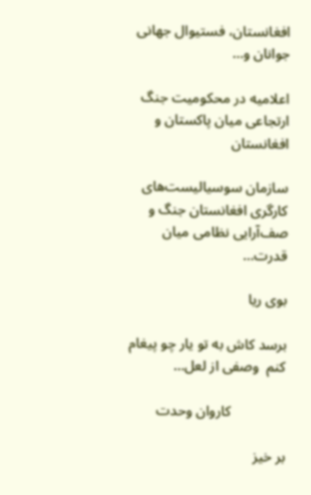افغانستان، فستیوال جهانی جوانان و…

اعلامیه در محکومیت جنگ ارتجاعی میان پاکستان و افغانستان

سازمان سوسیالیست‌های کارگری افغانستان جنگ و صف‌آرایی نظامی میان قدرت…

بوی ریا

برسد کاش به تو یار چو پیغام کنم  وصفی از لعل…

               کاروان وحدت

بر خیز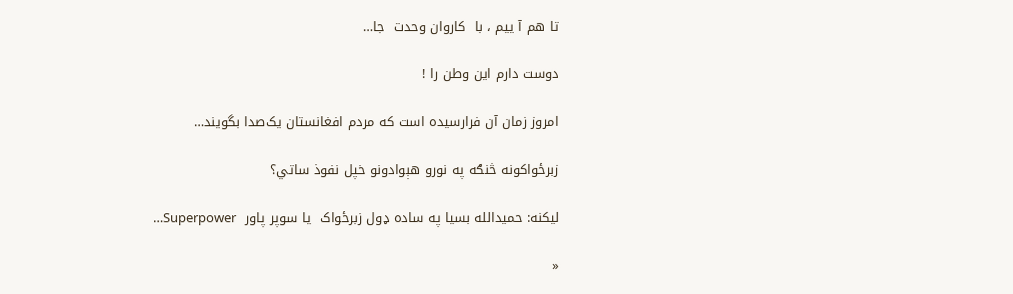تا هم آ ییم ، با  کاروان وحدت  جا…

دوست دارم این وطن را !

امروز زمان آن فرارسیده است که مردم افغانستان یک‌صدا بگویند…

زبرځواکونه څنګه په نورو هېوادونو خپل نفوذ ساتي؟

ليکنه: حميدالله بسيا په ساده ډول زبرځواک  يا سوپر پاور  Superpower…

«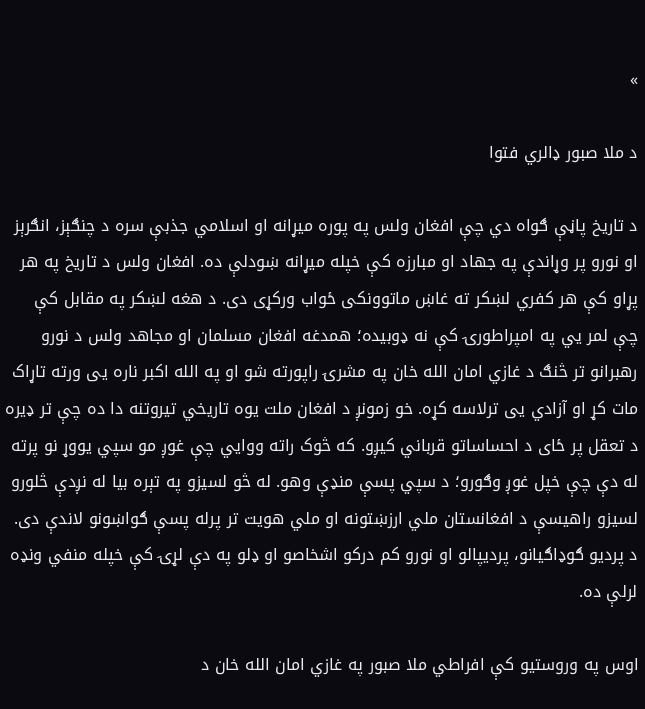»

د ملا صبور ډالري فتوا

د تاريخ پاڼې ګواه دي چې افغان ولس په پوره ميړانه او اسلامي جذبې سره د چنګېز، انګرېز او نورو پر وړاندې په جهاد او مبارزه کې خپله ميړانه ښودلې ده. افغان ولس د تاريخ په هر پړاو کې هر کفري لښکر ته غاښ ماتوونکی ځواب ورکړی دی. د هغه لښکر په مقابل کې چې لمر يي په امپراطورۍ کې نه ډوبيده؛ همدغه افغان مسلمان او مجاهد ولس د نورو رهبرانو تر څنګ د غازي امان الله خان په مشرۍ راپورته شو او په الله اکبر ناره يی ورته تاړاک مات کړ او آزادي يی ترلاسه کړه. خو زمونږ د افغان ملت يوه تاريخي تيروتنه دا ده چې تر ډيره د تعقل پر ځای د احساساتو قرباني کيږو. که څوک راته ووايي چې غوږ مو سپي يووړ نو پرته له دې چې خپل غوږ وګورو؛ د سپي پسې منډې وهو. له څو لسيزو په تېره بيا له نږدې څلورو لسيزو راهيسې د افغانستان ملي ارزښتونه او ملي هويت تر پرله پسې ګواښونو لاندې دی. د پرديو ګوډاګيانو، پرديپالو او نورو کم درکو اشخاصو او ډلو په دې لړۍ کې خپله منفي ونډه لرلې ده.

اوس په وروستيو کې افراطي ملا صبور په غازي امان الله خان د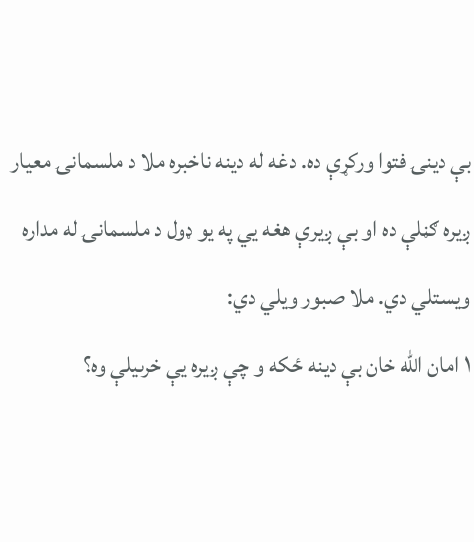بې دینۍ فتوا ورکړې ده. دغه له دينه ناخبره ملا د ملسمانۍ معيار ږيره ګڼلې ده او بې ږيرې هغه يي په يو ډول د ملسمانۍ له مداره ويستلي دي. ملا صبور ويلي دي:
١ امان الله خان بې دينه ځكه و چې ږيره يې خرىيلې وه؟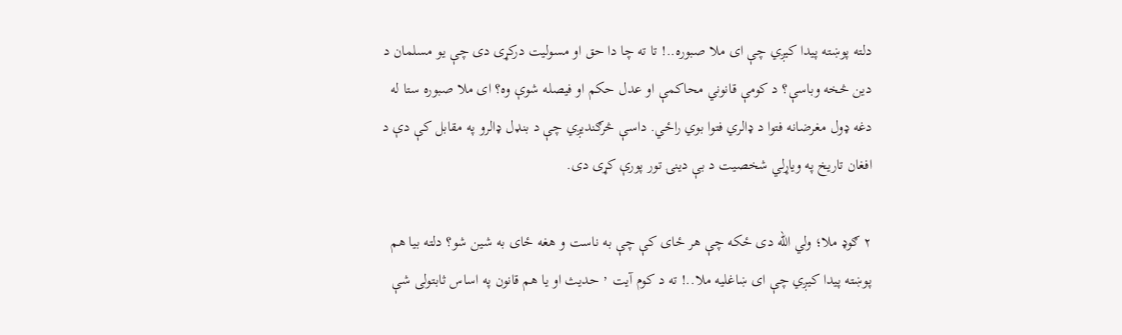دلته پوښته پيدا کيږي چې ای ملا صبوره..! تا ته چا دا حق او مسوليت دركړی دی چې يو مسلمان د دين څخه وباسې؟ د كومې قانوني محاكمې او عدل حكم او فيصله شوې وه؟ ای ملا صبوره ستا له دغه ډول مغرضانه فتوا د ډالري فتوا بوي راځي. داسې څرګنديږي چې د بنډل ډالرو په مقابل کې دې د افغان تاريخ په وياړلي شخصيت د بې دينۍ تور پورې کړی دی.

٢ ګوډ ملا؛ ولي الله دی ځكه چې هر ځای كې چې به ناست و هغه ځای به شين شو؟ دلته بيا هم پوښته پيدا کيږي چې ای ښاغليه ملا..! ته د كوم آيت ٬ حديث او يا هم قانون په اساس ثابتولی شې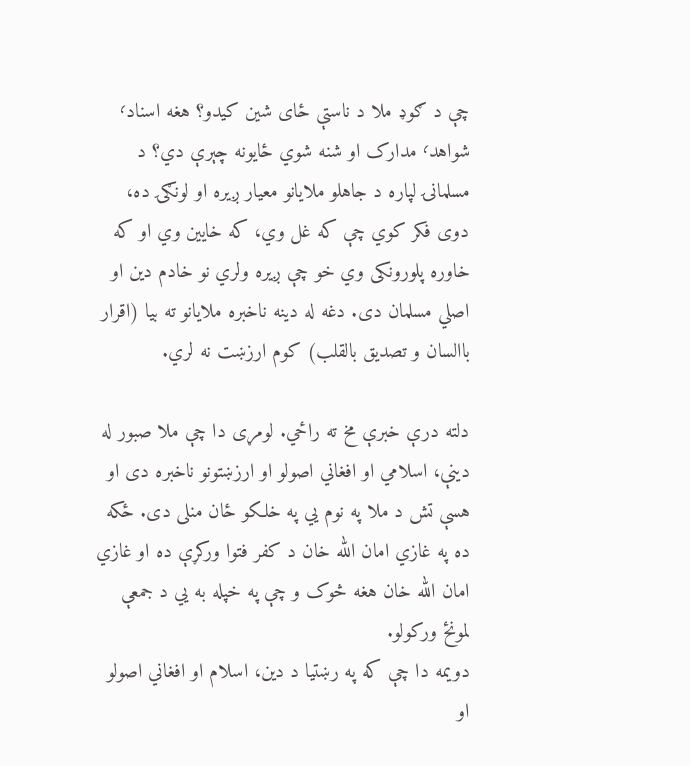چې د ګوډ ملا د ناستې ځای شين كيدو؟ هغه اسناد٬ شواهد٬ مدارک او شنه شوي ځايونه چېرې دي؟ د مسلمانۍ لپاره د جاهلو ملایانو معیار ږيره او لونګۍ ده، دوی فکر کوي چې که غل وي، که خايين وي او که خاوره پلورونکی وي خو چې ږيره ولري نو خادم دین او اصلي مسلمان دی. دغه له دينه ناخبره ملايانو ته بيا (اقرار باالسان و تصدیق بالقلب) کوم ارزښت نه لري.

دلته درې خبرې مخ ته راځي. لومړی دا چې ملا صبور له دينې، اسلامي او افغاني اصولو او ارزښتونو ناخبره دی او هسې تش د ملا په نوم يي په خلکو ځان منلی دی. ځکه ده په غازي امان الله خان د کفر فتوا ورکړې ده او غازي امان الله خان هغه څوک و چې په خپله به يي د جمعې لمونځ ورکولو.
دويمه دا چې که په رښتيا د دين، اسلام او افغاني اصولو او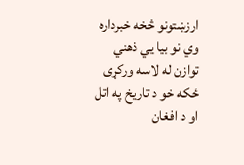ارزښتونو څخه خبرداره وي نو بيا يي ذهني توازن له لاسه ورکړی ځکه خو د تاريخ په اتل او د افغان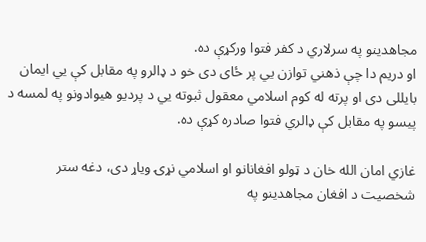مجاهدينو په سرلاري د کفر فتوا ورکړې ده.
او دريم دا چې ذهني توازن يي پر ځای دی خو د ډالرو په مقابل کې يي ايمان بايللی دی او پرته له کوم اسلامي معقول ثبوته يي د پرديو هيوادونو په لمسه د پيسو په مقابل کې ډالري فتوا صادره کړې ده.

غازي امان الله خان د ټولو افغانانو او اسلامي نړۍ وياړ دی، دغه ستر شخصيت د افغان مجاهدينو په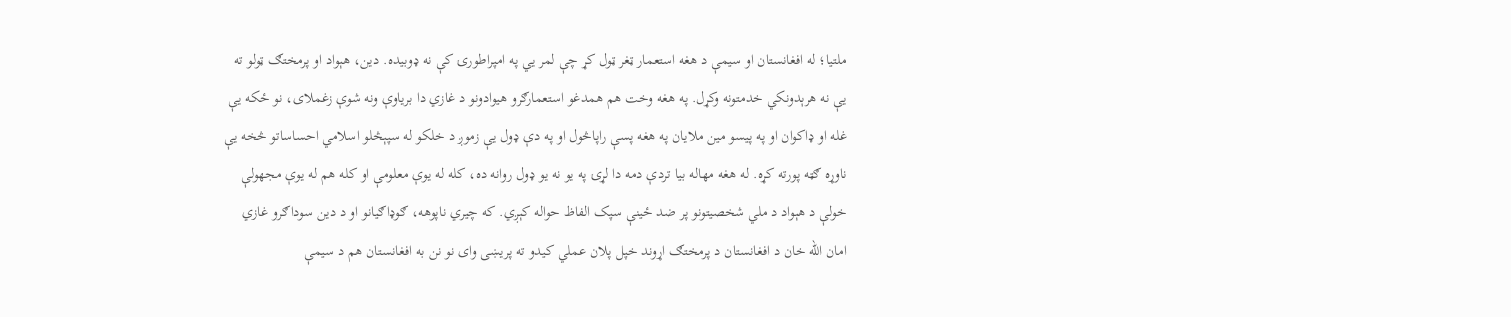ملتيا؛ له افغانستان او سيمې د هغه استعمار ټغر ټول کړ چې لمر يي په امپراطورۍ کې نه ډوبيده. دين، هېواد او پرمختګ ټولو ته يې نه هرېدونکي خدمتونه وکړل. په هغه وخت هم همدغو استعمارګرو هيوادونو د غازي دا برياوې ونه شوې زغملای، نو ځکه يې غله او ډاکوان او په پيسو مين ملايان په هغه پسې راپاڅول او په دې ډول يې زموږ د خلکو له سپېڅلو اسلامي احساساتو څخه يې ناوړه ګټه پورته کړه. له هغه مهاله بيا تردې دمه دا لړۍ په يو نه يو ډول روانه ده، کله له يوې معلومې او کله هم له يوې مجهولې خولې د هېواد د ملي شخصيتونو پر ضد ځينې سپک الفاظ حواله کېږي. که چيري ناپوهه، ګوډاګيانو او د دين سوداګرو غازي امان الله خان د افغانستان د پرمختګ اړوند خپل پلان عملي کيدو ته پريښی وای نو نن به افغانستان هم د سيمې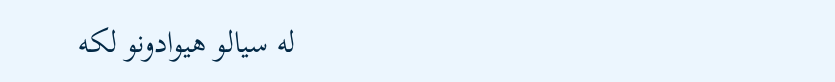له سيالو هیوادونو لکه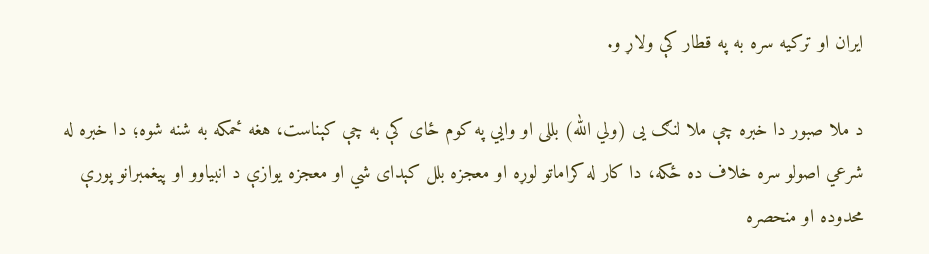ايران او ترکيه سره به په قطار کې ولاړ و.

د ملا صبور دا خبره چې ملا لنګ يی (ولي الله) بللی او وايي په کوم ځای کې به چې کېناست، هغه ځمکه به شنه شوه؛ دا خبره له شرعي اصولو سره خلاف ده ځکه، دا کار له کراماتو لوړه او معجزه بلل کېدای شي او معجزه یوازې د انبیاوو او پیغمبرانو پورې محدوده او منحصره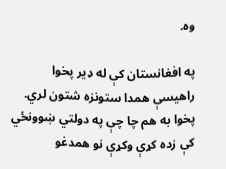وه.

په افغانستان کې له ډیر پخوا راهيسې همدا ستونزه شتون لري. پخوا به هم چا چې په دولتي ښوونځي کې زده کړې وکړې نو همدغو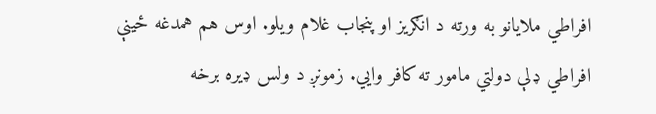افراطي ملايانو به ورته د انګريز او پنجاب غلام ويلو. اوس هم همدغه ځينې افراطي ډلې دولتي مامور ته کافر وايي. زمونږ د ولس ډيره برخه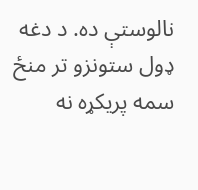نالوستې ده. د دغه ډول ستونزو تر منځ سمه پريکړه نه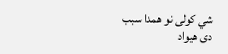شي کولی نو همدا سبب دی هيواد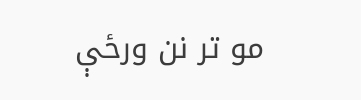مو تر نن ورځې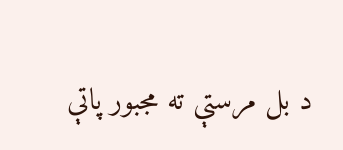د بل مرستې ته مجبور پاتې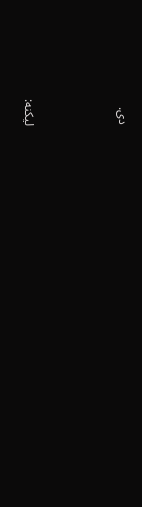دی.



لیکنه: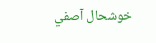خوشحال آصفي